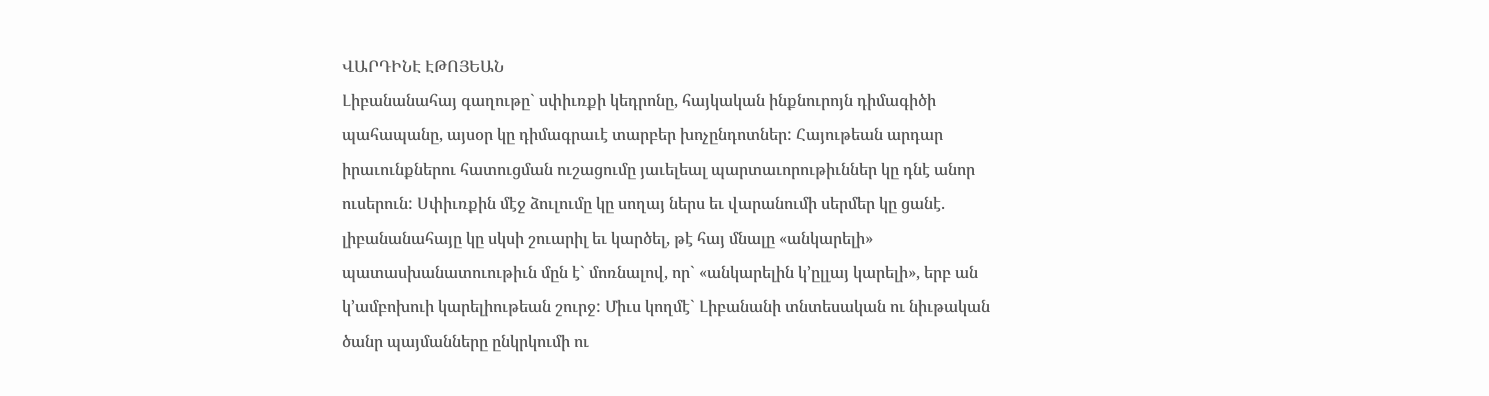ՎԱՐԴԻՆԷ ԷԹՈՅԵԱՆ
Լիբանանահայ գաղութը` սփիւռքի կեդրոնը, հայկական ինքնուրոյն դիմագիծի պահապանը, այսօր կը դիմագրաւէ տարբեր խոչընդոտներ: Հայութեան արդար իրաւունքներու հատուցման ուշացումը յաւելեալ պարտաւորութիւններ կը դնէ անոր ուսերուն: Սփիւռքին մէջ ձուլումը կը սողայ ներս եւ վարանումի սերմեր կը ցանէ. լիբանանահայը կը սկսի շուարիլ եւ կարծել, թէ հայ մնալը «անկարելի» պատասխանատուութիւն մըն է` մոռնալով, որ` «անկարելին կ’ըլլայ կարելի», երբ ան կ’ամբոխուի կարելիութեան շուրջ: Միւս կողմէ` Լիբանանի տնտեսական ու նիւթական ծանր պայմանները ընկրկումի ու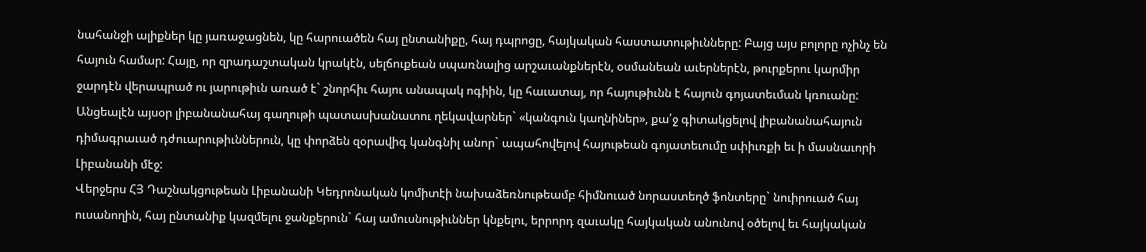նահանջի ալիքներ կը յառաջացնեն, կը հարուածեն հայ ընտանիքը, հայ դպրոցը, հայկական հաստատութիւնները: Բայց այս բոլորը ոչինչ են հայուն համար: Հայը, որ զրադաշտական կրակէն, սելճուքեան սպառնալից արշաւանքներէն, օսմանեան աւերներէն, թուրքերու կարմիր ջարդէն վերապրած ու յարութիւն առած է` շնորհիւ հայու անապակ ոգիին, կը հաւատայ, որ հայութիւնն է հայուն գոյատեւման կռուանը:
Անցեալէն այսօր լիբանանահայ գաղութի պատասխանատու ղեկավարներ` «կանգուն կաղնիներ», քա՛ջ գիտակցելով լիբանանահայուն դիմագրաւած դժուարութիւններուն, կը փորձեն զօրավիգ կանգնիլ անոր` ապահովելով հայութեան գոյատեւումը սփիւռքի եւ ի մասնաւորի Լիբանանի մէջ:
Վերջերս ՀՅ Դաշնակցութեան Լիբանանի Կեդրոնական կոմիտէի նախաձեռնութեամբ հիմնուած նորաստեղծ ֆոնտերը` նուիրուած հայ ուսանողին, հայ ընտանիք կազմելու ջանքերուն` հայ ամուսնութիւններ կնքելու, երրորդ զաւակը հայկական անունով օծելով եւ հայկական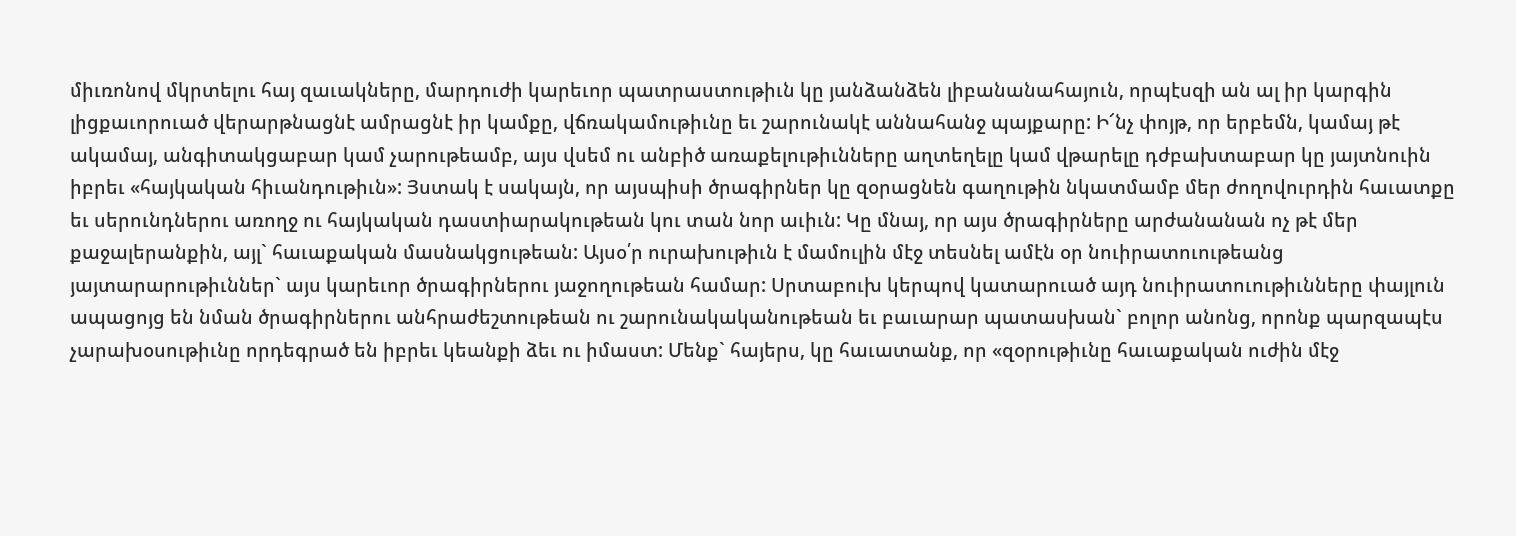միւռոնով մկրտելու հայ զաւակները, մարդուժի կարեւոր պատրաստութիւն կը յանձանձեն լիբանանահայուն, որպէսզի ան ալ իր կարգին լիցքաւորուած վերարթնացնէ ամրացնէ իր կամքը, վճռակամութիւնը եւ շարունակէ աննահանջ պայքարը: Ի՜նչ փոյթ, որ երբեմն, կամայ թէ ակամայ, անգիտակցաբար կամ չարութեամբ, այս վսեմ ու անբիծ առաքելութիւնները աղտեղելը կամ վթարելը դժբախտաբար կը յայտնուին իբրեւ «հայկական հիւանդութիւն»: Յստակ է սակայն, որ այսպիսի ծրագիրներ կը զօրացնեն գաղութին նկատմամբ մեր ժողովուրդին հաւատքը եւ սերունդներու առողջ ու հայկական դաստիարակութեան կու տան նոր աւիւն: Կը մնայ, որ այս ծրագիրները արժանանան ոչ թէ մեր քաջալերանքին, այլ` հաւաքական մասնակցութեան: Այսօ՛ր ուրախութիւն է մամուլին մէջ տեսնել ամէն օր նուիրատուութեանց յայտարարութիւններ` այս կարեւոր ծրագիրներու յաջողութեան համար: Սրտաբուխ կերպով կատարուած այդ նուիրատուութիւնները փայլուն ապացոյց են նման ծրագիրներու անհրաժեշտութեան ու շարունակականութեան եւ բաւարար պատասխան` բոլոր անոնց, որոնք պարզապէս չարախօսութիւնը որդեգրած են իբրեւ կեանքի ձեւ ու իմաստ: Մենք` հայերս, կը հաւատանք, որ «զօրութիւնը հաւաքական ուժին մէջ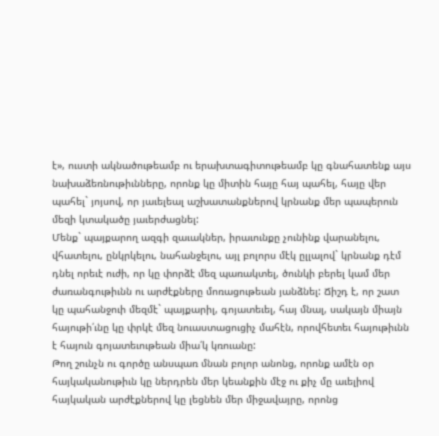է», ուստի ակնածութեամբ ու երախտագիտութեամբ կը գնահատենք այս նախաձեռնութիւնները, որոնք կը միտին հայը հայ պահել, հայը վեր պահել` յոյսով, որ յաւելեալ աշխատանքներով կրնանք մեր պապերուն մեզի կտակածը յաւերժացնել:
Մենք` պայքարող ազգի զաւակներ, իրաւունքը չունինք վարանելու, վհատելու, ընկրկելու, նահանջելու, այլ բոլորս մէկ ըլլալով` կրնանք դէմ դնել որեւէ ուժի, որ կը փորձէ մեզ պառակտել, ծունկի բերել կամ մեր ժառանգութիւնն ու արժէքները մոռացութեան յանձնել: Ճիշդ է, որ շատ կը պահանջուի մեզմէ` պայքարիլ, գոյատեւել, հայ մնալ, սակայն միայն հայութի՛ւնը կը փրկէ մեզ նուաստացուցիչ մահէն, որովհետեւ հայութիւնն է հայուն գոյատեւութեան միա՛կ կռուանը:
Թող շունչն ու գործը անսպառ մնան բոլոր անոնց, որոնք ամէն օր հայկականութիւն կը ներդրեն մեր կեանքին մէջ ու քիչ մը աւելիով հայկական արժէքներով կը լեցնեն մեր միջավայրը, որոնց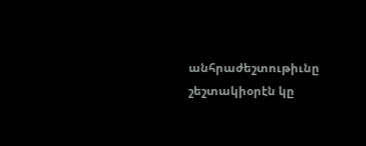անհրաժեշտութիւնը շեշտակիօրէն կը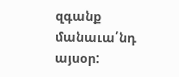զգանք մանաւա՛նդ այսօր: